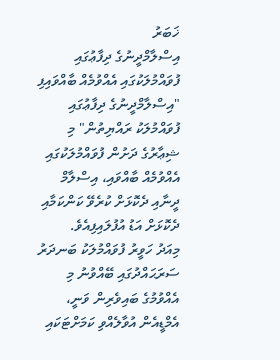ޚަބަރު
އިސްލާމްދީނުގެ ދިފާޢުގައި ފުވައްމުލަކުގައި އެއްވުމެއް ބާއްވައިފި
"އިސްލާމްދީނުގެ ދިފާޢުގައި ފުވައްމުލަކު ރައްޔިތުން" މި ޝިޢާރުގެ ދަށުން ފުވައްމުލަކުގައި އެއްވުމެއް ބާއްވައި، އިސްލާމް ދީނާއި ދެކޮޅަށް ކުރެވޭ ކަންކަމާއި ދެކޮޅަށް އަޑު އުފުލައިފިއެވެ.
މިއަދު ހަވީރު ފުވައްމުލަކު ބަނދަރު ސަރަޙައްދުގައި ބޭއްވުނު މި އެއްވުމުގެ ބައިވެރިން ވަނީ، އެމްޑީއެން އުވާލެއްވި ކަމަށްޓަކައި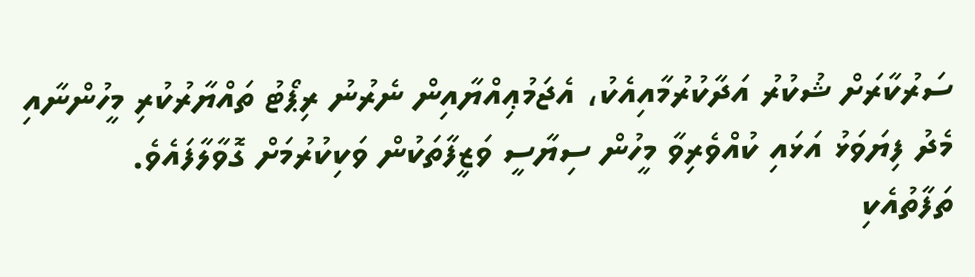ސަރުކާރަށް ޝުކުރު އަދާކުރުމާއިއެކު، އެޖަމުޢިއްޔާއިން ނެރުނު ރިޕޯޓު ތައްޔާރުކުރި މީހުންނާއި މެދު ފިޔަވަޅު އަޅައި ކުއްވެރިވާ މީހުން ސިޔާސީ ވަޒީފާތަކުން ވަކިކުރުމަށް ގޮވާލާފައެވެ.
ތަފާތުއެކި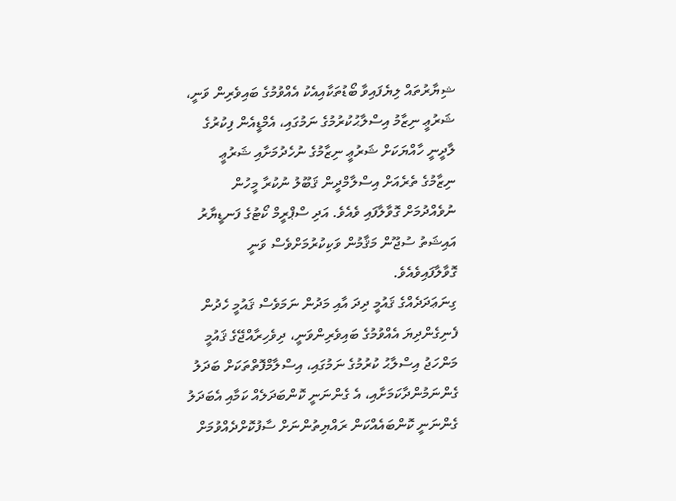ޝިޔާރުތައް ލިޔެފައިވާ ބޯޑުތަކާއިއެކު އެއްވުމުގެ ބައިވެރިން ވަނީ، ޝަރުޢީ ނިޒާމު އިސްލާޙުކުރުމުގެ ނަމުގައި، އެމްޑީއެން ފިކުރުގެ ލާދީނީ ހާއްޔަކަށް ޝަރުޢީ ނިޒާމުގެ ނުހެދުމަށާއި ޝަރުޢީ ނިޒާމުގެ ތެރެއަށް އިސްލާމްދީން ޤަބޫލު ނުކުރާ މީހުން ނުވެއްދުމަށް ގޮވާލާފައި ވެއެވެ. އަދި ސްޕްރީމް ކޯޓުގެ ފަނޑީޔާރު އައިޝަތު ސުޖޫން މަޤާމުން ވަކިކުރުމަށްވެސް ވަނީ ގޮވާލާފައިވެއެވެ.
ގިނަޢަދަދެއްގެ ޤައުމީ ދިދަ އާއި މަދުން ނަމަވެސް ޤައުމީ ހެދުން ފެނިގެންދިޔަ އެއްވުމުގެ ބައިވެރިންވަނީ، ދިވެހިރާއްޖޭގެ ޤައުމީ މަންހަޖު އިސްލާޙު ކުރުމުގެ ނަމުގައި، އިސްލާމްފޮތްތަކަށް ބަދަލު ގެންނަމުންދާކަމަށާއި، އެ ގެންނަނީ ކޮންބަދަލެއް ކަމާއި އެބަދަލު ގެންނަނީ ކޮންބައެއްކަން ރައްޔިތުންނަށް ސާފުކޮށްދެއްވުމަށް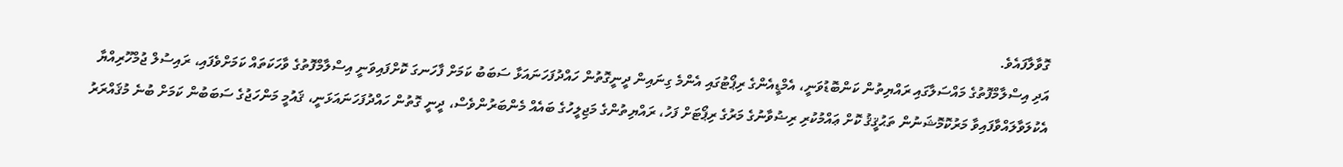ގޮވާލާފައެވެ.
އަދި އިސްލާމްފޮތުގެ މައްސަލާގައި ރައްޔިތުން ކަންބޮޑުވަނީ، އެމްޑީއެންގެ ރިޕޯޓުގައި އެންމެ ގިނައިން ދީނީގޮތުން ހައްދުފަހަނައަޅާ ސަބަބު ކަމަށް ފާހަނގަ ކޮށްފައިވަނީ އިސްލާމްފޮތުގެ ވާހަކަތައް ކަމަށްވެފައި، ރައިސުލް ޖުމްހޫރިއްޔާ އެކުލަވާލައްވާފައިވާ މަރުކޮމޮޝަނުން ތަޙުޤީޤު ކޮށް ޢައްމުކުރި ރިޟުވާނުގެ މަރުގެ ރިޕޯޓަށް ފަހު، ރައްޔިތުންގެ މަޖިލީހުގެ ބައެއް މެންބަރުންވެސް، ދީނީ ގޮތުން ހައްދުފަހަނައަޅަނީ، ޤައުމީ މަންހަޖުގެ ސަބަބުން ކަމަށް ބުނެ މުޤައްރަރު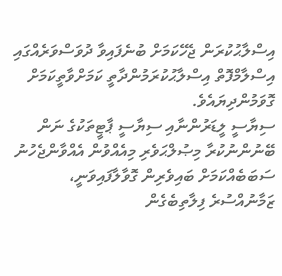އިސްލާޙުކުރަން ޖެހޭކަމަށް ބުނެފައިވާ ދުވަސްވަރެއްގައި އިސްލާމްފޮތް އިސްލާޙުކުރަމުންދާތީ ކަމަށްވާތީކަމަށް ގޮވަމުންދިޔައެވެ.
ސިޔާސީ ލީޑަރުންނާއި ސިޔާސީ ޕާޓީތަކުގެ ނަން ބޭނުންނުކުރާ މިޞުލްޙަވެރި މިއެއްވުން އެއްވާންޖެހުނު ސަބަބެއްކަމަށް ބައިވެރިން ގޮވާލާފައިވަނީ، ޒަމާނުއްސުރެ ފިލާތިބެގެން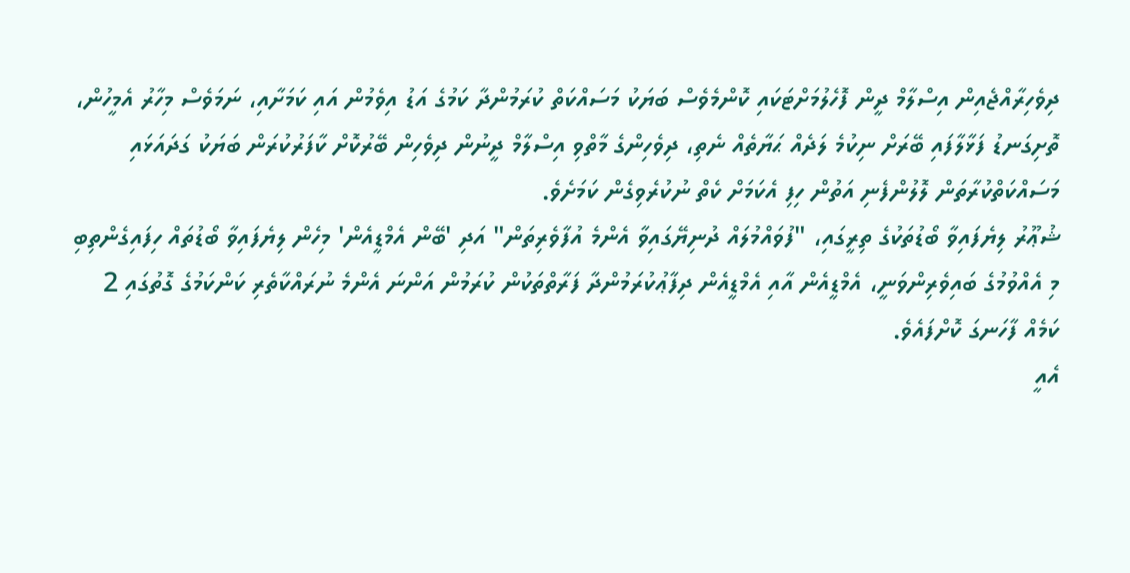ދިވެހިރާއްޖެއިން އިސްލާމް ދީން ފޮހެލުމަށްޓަކައި ކޮންމެވެސް ބަޔަކު މަސައްކަތް ކުރަމުންދާ ކަމުގެ އަޑު އިވެމުން އައި ކަމަށާއި، ނަމަވެސް މިހާރު އެމީހުން، ތޮށިގަނޑު ފަޅާލާފައި ބޭރަށް ނިކުމެ ލަދެއް ޙަޔާތެއް ނެތި، ދިވެހިންގެ މާތްވި އިސްލާމް ދީނުން ދިވެހިން ބޭރުކޮށް ކާފަރުކުރަން ބަޔަކު ގަދައަޅައި މަސައްކަތްކުރާތަން ލޮލުންފެނި އަތުން ހިފި އެކަމަށް ކެތް ނުކުރެވިގެން ކަމަށެވެ.
ޝުޢޫރު ލިޔެފައިވާ ބޯޑުތަކުގެ ތިރީގައި، "ފުވައްމުލައް ދުނިޔޭގައިވާ އެންމެ އުފާވެރިތަން" އަދި 'ބޭން އެމްޑީއެން' މިހެން ލިޔެފައިވާ ބޯޑުތައް ހިފައިގެންތިބި މި އެއްވުމުގެ ބައިވެރިންވަނީ، އެމްޑީއެން އާއި އެމްޑީއެން ދިފާޢުކުރަމުންދާ ފަރާތްތަކުން ކުރަމުން އަންނަ އެންމެ ނުރައްކާތެރި ކަންކަމުގެ ގޮތުގައި 2 ކަމެއް ފާހަނގަ ކޮށްފައެވެ.
އެއީ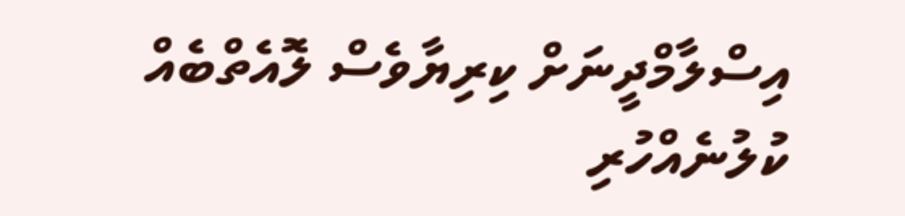އިސްލާމްދީނަށް ކިރިޔާވެސް ލޮއެތްބެއް ކުލުނެއްހުރި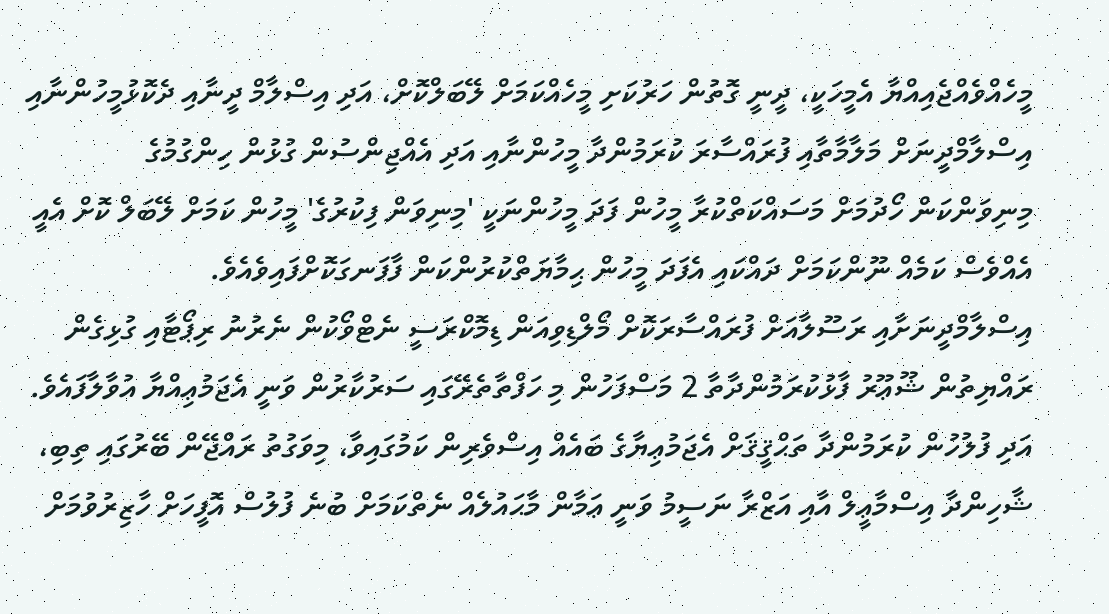މީހެއްވެއްޖެއިއްޔާ އެމީހަކީ، ދީނީ ގޮތުން ހަރުކަށި މީހެއްކަމަށް ލޭބަލްކޮށް، އަދި އިސްލާމް ދީނާއި ދެކޮޅުމީހުންނާއި އިސްލާމްދީނަށް މަލާމާތާއި ފުރައްސާރަ ކުރަމުންދާ މީހުންނާއި އަދި އެއްޖިންސުން ގުޅުން ހިންގުމުގެ މިނިވަންކަން ހޯދުމަށް މަސައްކަތްކުރާ މީހުން ފަދަ މީހުންނަކީ 'މިނިވަން ފިކުރުގެ' މީހުން ކަމަށް ލޭބަލް ކޮށް އެއީ އެއްވެސް ކަމެއް ނޫންކަމަށް ދައްކައި އެފަދަ މީހުން ޙިމާޔަތްކުރުންކަން ފާފަނގަކޮށްފައިވެއެވެ.
އިސްލާމްދީނަށާއި ރަސޫލާއަށް ފުރައްސާރަކޮށް މޯލްޑިވިއަން ޑިމޮކްރަސީ ނެޓްވޯކުން ނެރުނު ރިޕޯޓާއި ގުޅިގެން ރައްޔިތުން ޝޫޢޫރު ފާޅުކުރަމުންދާތާ 2 މަސްފަހުން މި ހަފްތާތެރޭގައި ސަރުކާރުން ވަނީ އެޖަމުޢިއްޔާ އުވާލާފައެވެ. އަދި ފުލުހުން ކުރަމުންދާ ތަޙްޤީޤަށް އެޖަމުޢިޔާގެ ބައެއް އިސްވެރިން ކަމުގައިވާ، މިވަގުތު ރައްޖޭން ބޭރުގައި ތިބި، ޝާހިންދާ އިސްމާޢީލް އާއި އަޒްރާ ނަސީމު ވަނީ ޢަމާން މާޙައުލެއް ނެތްކަމަށް ބުނެ ފުލުސް އޮފީހަށް ހާޒިރުވުމަށް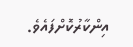އިންކާރުކޮށްފައެވެ.